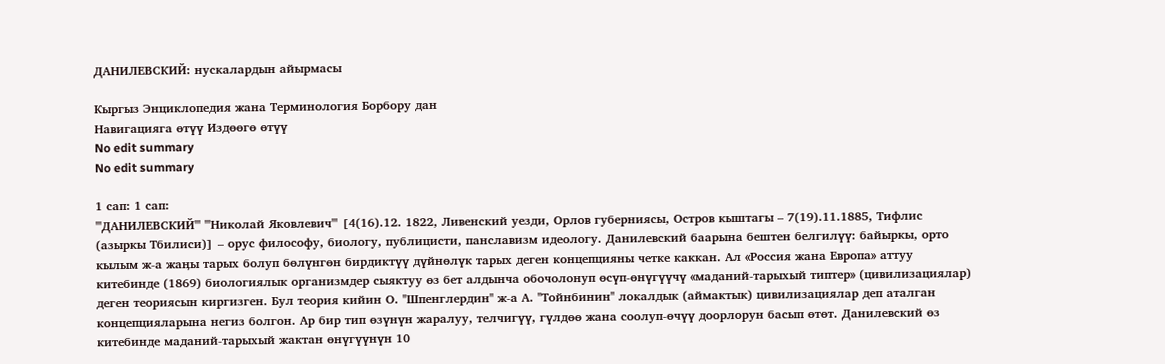ДАНИЛЕВСКИЙ: нускалардын айырмасы

Кыргыз Энциклопедия жана Терминология Борбору дан
Навигацияга өтүү Издөөгө өтүү
No edit summary
No edit summary

1 сап: 1 сап:
'''ДАНИЛЕВСКИЙ''' '''Николай Яковлевич''' [4(16).12. 1822, Ливенский уезди, Орлов губерниясы, Остров кыштагы – 7(19).11.1885, Тифлис (азыркы Тбилиси)] – орус философу, биологу, публицисти, панславизм идеологу. Данилевский баарына бештен белгилүү: байыркы, орто кылым ж-а жаӊы тарых болуп бөлүнгөн бирдиктүү дүйнөлүк тарых деген концепцияны четке каккан. Ал «Россия жана Европа» аттуу китебинде (1869) биологиялык организмдер сыяктуу өз бет алдынча обочолонуп өсүп-өнүгүүчү «маданий-тарыхый типтер» (цивилизациялар) деген теориясын киргизген. Бул теория кийин О. ''Шпенглердин'' ж-а А. ''Тойнбинин'' локалдык (аймактык) цивилизациялар деп аталган концепцияларына негиз болгон. Ар бир тип өзүнүн жаралуу, телчигүү, гүлдөө жана соолуп-өчүү доорлорун басып өтөт. Данилевский өз китебинде маданий-тарыхый жактан өнүгүүнүн 10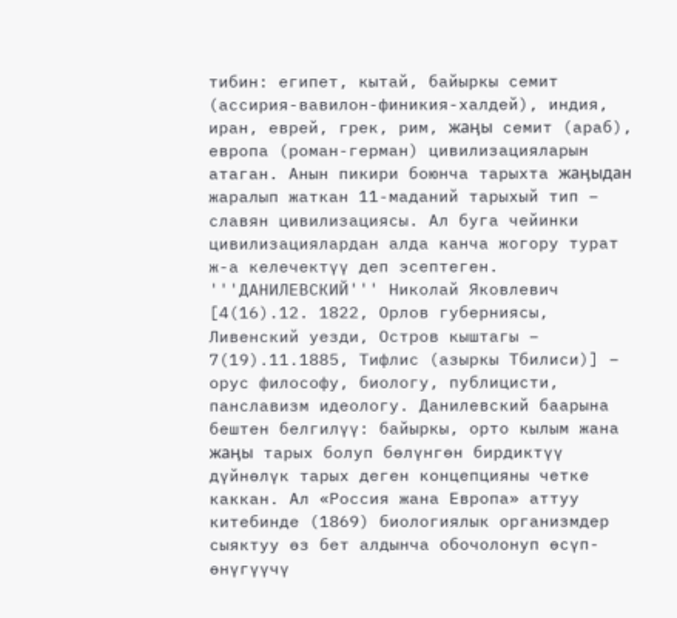тибин: египет, кытай, байыркы семит (ассирия-вавилон-финикия-халдей), индия, иран, еврей, грек, рим, жаӊы семит (араб), европа (роман-герман) цивилизацияларын атаган. Анын пикири боюнча тарыхта жаӊыдан жаралып жаткан 11-маданий тарыхый тип – славян цивилизациясы. Ал буга чейинки цивилизациялардан алда канча жогору турат ж-а келечектүү деп эсептеген.
'''ДАНИЛЕВСКИЙ''' Николай Яковлевич [4(16).12. 1822, Орлов губерниясы, Ливенский уезди, Остров кыштагы – 7(19).11.1885, Тифлис (азыркы Тбилиси)] – орус философу, биологу, публицисти, панславизм идеологу. Данилевский баарына бештен белгилүү: байыркы, орто кылым жана жаӊы тарых болуп бөлүнгөн бирдиктүү дүйнөлүк тарых деген концепцияны четке каккан. Ал «Россия жана Европа» аттуу китебинде (1869) биологиялык организмдер сыяктуу өз бет алдынча обочолонуп өсүп-өнүгүүчү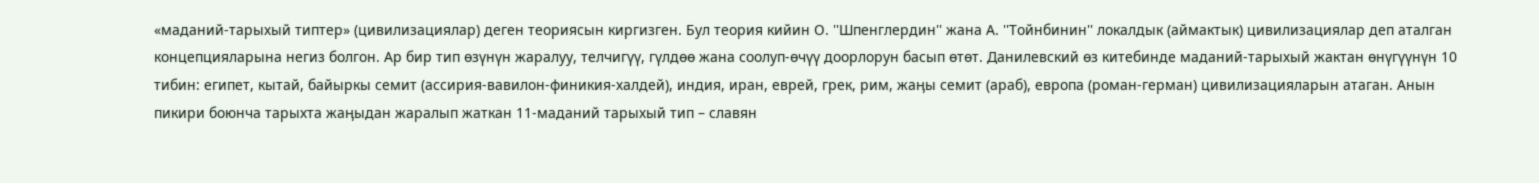«маданий-тарыхый типтер» (цивилизациялар) деген теориясын киргизген. Бул теория кийин О. ''Шпенглердин'' жана А. ''Тойнбинин'' локалдык (аймактык) цивилизациялар деп аталган концепцияларына негиз болгон. Ар бир тип өзүнүн жаралуу, телчигүү, гүлдөө жана соолуп-өчүү доорлорун басып өтөт. Данилевский өз китебинде маданий-тарыхый жактан өнүгүүнүн 10 тибин: египет, кытай, байыркы семит (ассирия-вавилон-финикия-халдей), индия, иран, еврей, грек, рим, жаӊы семит (араб), европа (роман-герман) цивилизацияларын атаган. Анын пикири боюнча тарыхта жаӊыдан жаралып жаткан 11-маданий тарыхый тип – славян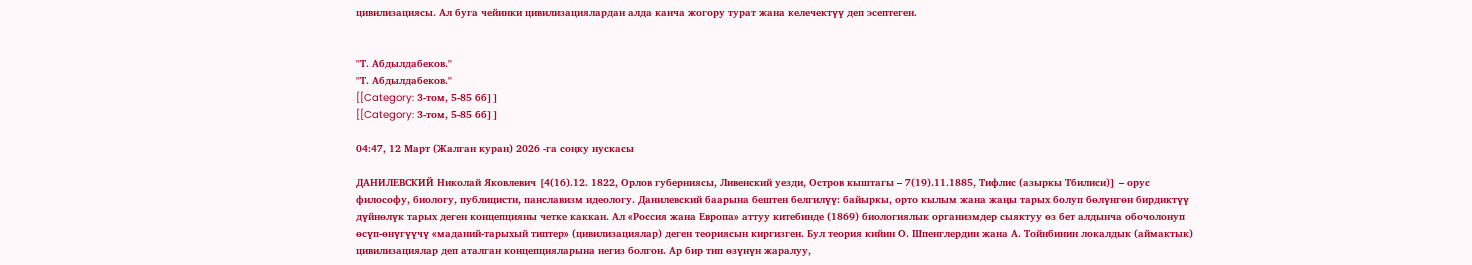цивилизациясы. Ал буга чейинки цивилизациялардан алда канча жогору турат жана келечектүү деп эсептеген.


''Т. Абдылдабеков.''
''Т. Абдылдабеков.''
[[Category: 3-том, 5-85 бб]]
[[Category: 3-том, 5-85 бб]]

04:47, 12 Март (Жалган куран) 2026 -га соңку нускасы

ДАНИЛЕВСКИЙ Николай Яковлевич [4(16).12. 1822, Орлов губерниясы, Ливенский уезди, Остров кыштагы – 7(19).11.1885, Тифлис (азыркы Тбилиси)] – орус философу, биологу, публицисти, панславизм идеологу. Данилевский баарына бештен белгилүү: байыркы, орто кылым жана жаӊы тарых болуп бөлүнгөн бирдиктүү дүйнөлүк тарых деген концепцияны четке каккан. Ал «Россия жана Европа» аттуу китебинде (1869) биологиялык организмдер сыяктуу өз бет алдынча обочолонуп өсүп-өнүгүүчү «маданий-тарыхый типтер» (цивилизациялар) деген теориясын киргизген. Бул теория кийин О. Шпенглердин жана А. Тойнбинин локалдык (аймактык) цивилизациялар деп аталган концепцияларына негиз болгон. Ар бир тип өзүнүн жаралуу,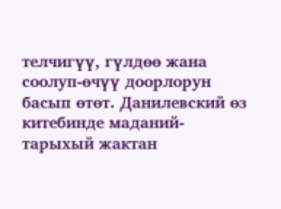телчигүү, гүлдөө жана соолуп-өчүү доорлорун басып өтөт. Данилевский өз китебинде маданий-тарыхый жактан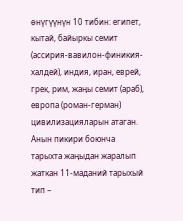өнүгүүнүн 10 тибин: египет, кытай, байыркы семит (ассирия-вавилон-финикия-халдей), индия, иран, еврей, грек, рим, жаӊы семит (араб), европа (роман-герман) цивилизацияларын атаган. Анын пикири боюнча тарыхта жаӊыдан жаралып жаткан 11-маданий тарыхый тип –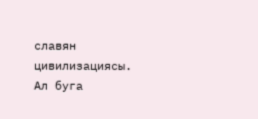славян цивилизациясы. Ал буга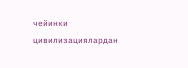чейинки цивилизациялардан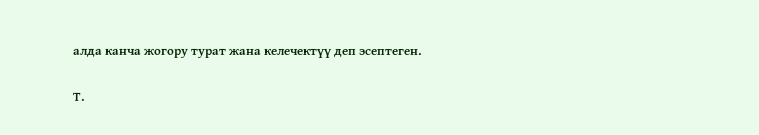алда канча жогору турат жана келечектүү деп эсептеген.

Т.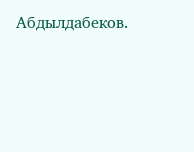Абдылдабеков.